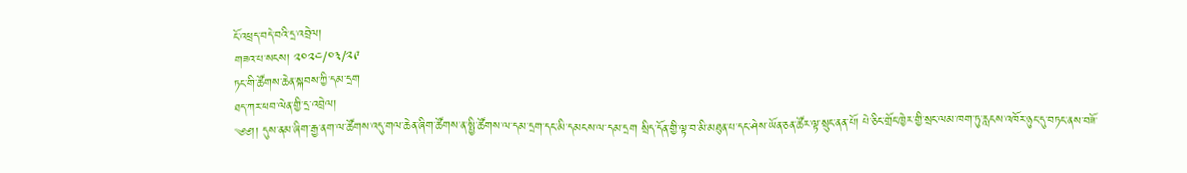ངོ་འཕྲད་བདེ་བའི་དྲ་འབྲེལ།
གཟའ་པ་སངས། ༢༠༢༤/༠༣/༢༩
ཏང་གི་ཚོགས་ཆེན་སྐབས་ཀྱི་དམ་དྲག
ཐད་ཀར་ཕབ་ལེན་གྱི་དྲ་འབྲེལ།
༄༅།། དུས་ནམ་ཞིག་རྒྱ་ནག་ལ་ཚོགས་འདུ་གལ་ཆེན་ཞིག་ཚོགས་ན་སྤྱི་ཚོགས་ལ་དམ་དྲག་དང་མི་དམངས་ལ་དམ་དྲག སྲིད་དོན་གྱི་ལྟ་བ་མི་མཐུན་པ་དང་ཤེས་ཡོན་ཅན་ཚོར་ལྟ་སྲུང་ནན་པོ། པེ་ཅིང་གྲོང་ཁྱེར་གྱི་སྲང་ལམ་ཁག་ཏུ་རླངས་འཁོར་ཉུང་དུ་བཏང་ནས་བཟོ་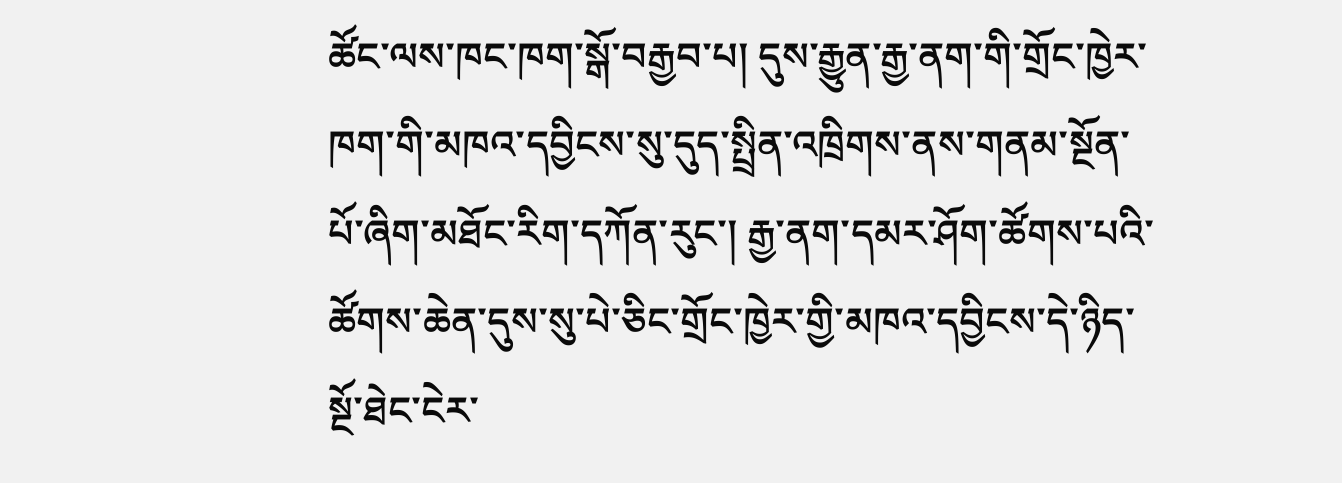ཚོང་ལས་ཁང་ཁག་སྒོ་བརྒྱབ་པ། དུས་རྒྱུན་རྒྱ་ནག་གི་གྲོང་ཁྱེར་ཁག་གི་མཁའ་དབྱིངས་སུ་དུད་སྤྲིན་འཁྲིགས་ནས་གནམ་སྔོན་པོ་ཞིག་མཐོང་རིག་དཀོན་རུང་། རྒྱ་ནག་དམར་ཤོག་ཚོགས་པའི་ཚོགས་ཆེན་དུས་སུ་པེ་ཅིང་གྲོང་ཁྱེར་གྱི་མཁའ་དབྱིངས་དེ་ཉིད་སྔོ་ཐེང་ངེར་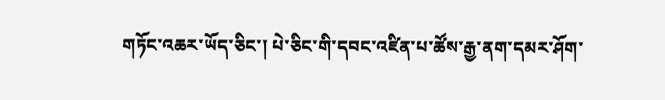གཏོང་འཆར་ཡོད་ཅིང་། པེ་ཅིང་གི་དབང་འཛིན་པ་ཚོས་རྒྱ་ནག་དམར་ཤོག་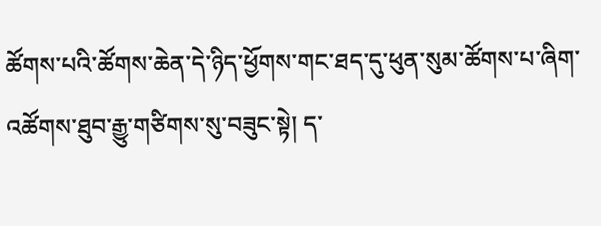ཚོགས་པའི་ཚོགས་ཆེན་དེ་ཉིད་ཕྱོགས་གང་ཐད་དུ་ཕུན་སུམ་ཚོགས་པ་ཞིག་འཚོགས་ཐུབ་རྒྱུ་གཙིགས་སུ་བཟུང་སྟེ། ད་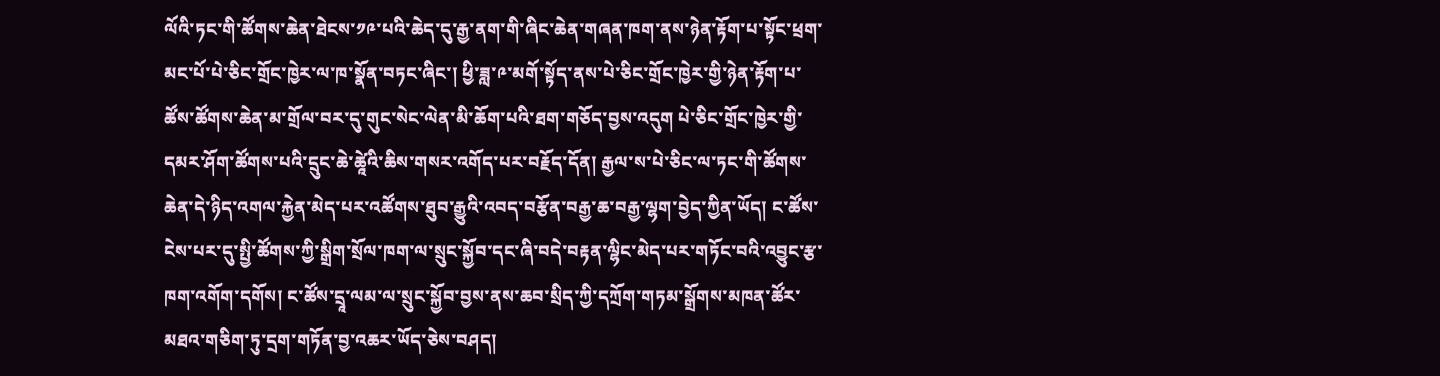ལོའི་ཏང་གི་ཚོགས་ཆེན་ཐེངས་༡༩་པའི་ཆེད་དུ་རྒྱ་ནག་གི་ཞིང་ཆེན་གཞན་ཁག་ནས་ཉེན་རྟོག་པ་སྟོང་ཕྲག་མང་པོ་པེ་ཅིང་གྲོང་ཁྱེར་ལ་ཁ་སྣོན་བཏང་ཞིང་། ཕྱི་ཟླ་༩་མགོ་སྟོད་ནས་པེ་ཅིང་གྲོང་ཁྱེར་གྱི་ཉེན་རྟོག་པ་ཚོས་ཚོགས་ཆེན་མ་གྲོལ་བར་དུ་གུང་སེང་ལེན་མི་ཆོག་པའི་ཐག་གཅོད་བྱས་འདུག པེ་ཅིང་གྲོང་ཁྱེར་གྱི་དམར་ཤོག་ཚོགས་པའི་དྲུང་ཆེ་ཚཱེའི་ཆིས་གསར་འགོད་པར་བརྗོད་དོན། རྒྱལ་ས་པེ་ཅིང་ལ་ཏང་གི་ཚོགས་ཆེན་དེ་ཉིད་འགལ་རྐྱེན་མེད་པར་འཚོགས་ཐུབ་རྒྱུའི་འབད་བརྩོན་བརྒྱ་ཆ་བརྒྱ་ལྷག་བྱེད་ཀྱིན་ཡོད། ང་ཚོས་ངེས་པར་དུ་སྤྱི་ཚོགས་ཀྱི་སྒྲིག་སྲོལ་ཁག་ལ་སྲུང་སྐྱོབ་དང་ཞི་བདེ་བརྟན་ལྷིང་མེད་པར་གཏོང་བའི་འབྱུང་རྩ་ཁག་འགོག་དགོས། ང་ཚོས་དྲཱ་ལམ་ལ་སྲུང་སྐྱོབ་བྱས་ནས་ཆབ་སྲིད་ཀྱི་དཀྲོག་གཏམ་སྒྲོགས་མཁན་ཚོར་མཐའ་གཅིག་ཏུ་དྲག་གཏོན་བྱ་འཆར་ཡོད་ཅེས་བཤད།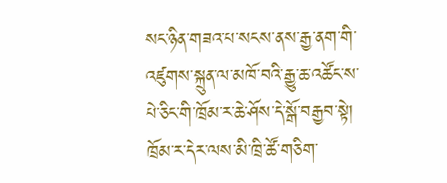སང་ཉིན་གཟའ་པ་སངས་ནས་རྒྱ་ནག་གི་འཛུགས་སྐྲུན་ལ་མཁོ་བའི་རྒྱུ་ཆ་འཚོང་ས་པེ་ཅིང་གི་ཁྲོམ་ར་ཆེ་ཤོས་དེ་སྒོ་བརྒྱབ་སྟེ། ཁྲོམ་ར་དེར་ལས་མི་ཁྲི་ཚོ་གཅིག་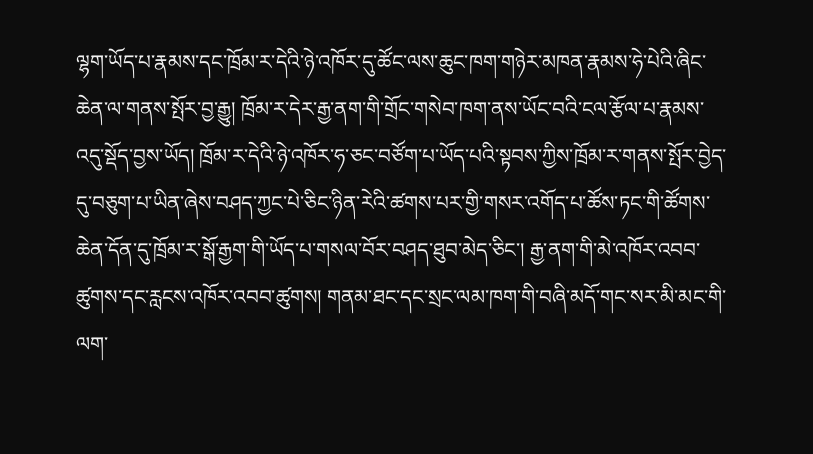ལྷག་ཡོད་པ་རྣམས་དང་ཁྲོམ་ར་དེའི་ཉེ་འཁོར་དུ་ཚོང་ལས་ཆུང་ཁག་གཉེར་མཁན་རྣམས་ཧེ་པེའི་ཞིང་ཆེན་ལ་གནས་སྤོར་བྱ་རྒྱུ། ཁྲོམ་ར་དེར་རྒྱ་ནག་གི་གྲོང་གསེབ་ཁག་ནས་ཡོང་བའི་ངལ་རྩོལ་པ་རྣམས་འདུ་སྡོད་བྱས་ཡོད། ཁྲོམ་ར་དེའི་ཉེ་འཁོར་ཧ་ཅང་བཙོག་པ་ཡོད་པའི་སྟབས་ཀྱིས་ཁྲོམ་ར་གནས་སྤོར་བྱེད་དུ་བཅུག་པ་ཡིན་ཞེས་བཤད་ཀྱང་པེ་ཅིང་ཉིན་རེའི་ཚགས་པར་གྱི་གསར་འགོད་པ་ཚོས་ཏང་གི་ཚོགས་ཆེན་དོན་དུ་ཁྲོམ་ར་སྒོ་རྒྱག་གི་ཡོད་པ་གསལ་བོར་བཤད་ཐུབ་མེད་ཅིང་། རྒྱ་ནག་གི་མེ་འཁོར་འབབ་ཚུགས་དང་རླངས་འཁོར་འབབ་ཚུགས། གནམ་ཐང་དང་སྲང་ལམ་ཁག་གི་བཞི་མདོ་གང་སར་མི་མང་གི་ལག་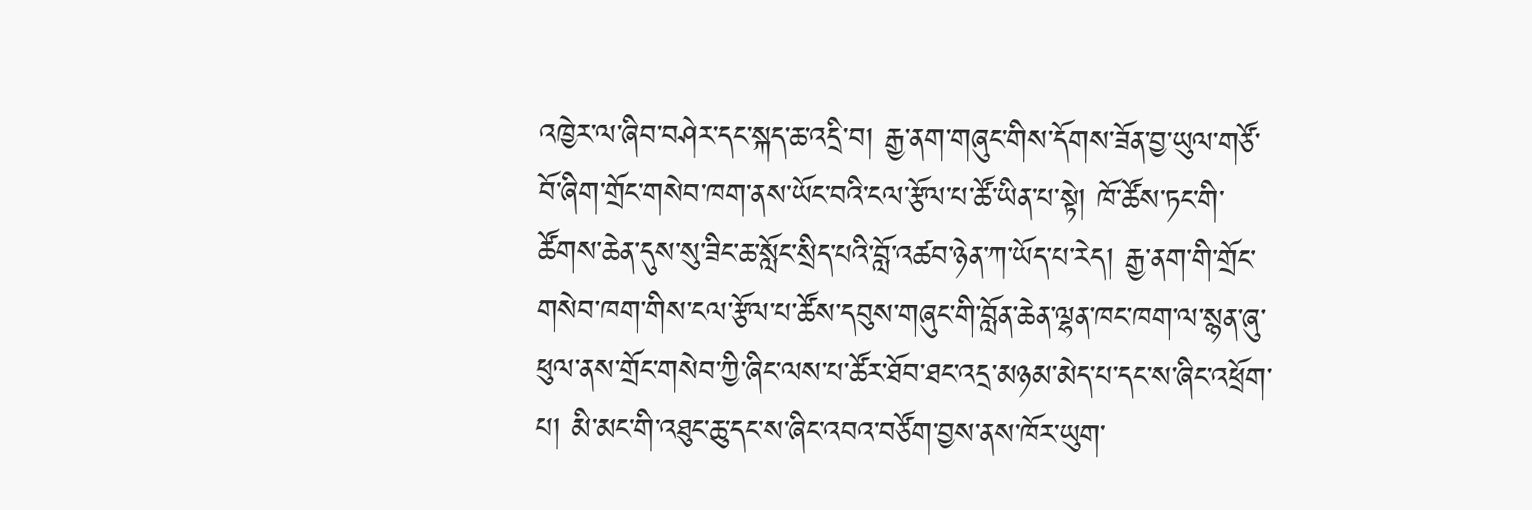འཁྱེར་ལ་ཞིབ་བཤེར་དང་སྐད་ཆ་འདྲི་བ། རྒྱ་ནག་གཞུང་གིས་དོགས་ཟོན་བྱ་ཡུལ་གཙོ་བོ་ཞིག་གྲོང་གསེབ་ཁག་ནས་ཡོང་བའི་ངལ་རྩོལ་པ་ཚོ་ཡིན་པ་སྟེ། ཁོ་ཚོས་ཏང་གི་ཚོགས་ཆེན་དུས་སུ་ཟིང་ཆ་སློང་སྲིད་པའི་བློ་འཚབ་ཉེན་ཀ་ཡོད་པ་རེད། རྒྱ་ནག་གི་གྲོང་གསེབ་ཁག་གིས་ངལ་རྩོལ་པ་ཚོས་དབུས་གཞུང་གི་བློན་ཆེན་ལྷན་ཁང་ཁག་ལ་སྙན་ཞུ་ཕུལ་ནས་གྲོང་གསེབ་ཀྱི་ཞིང་ལས་པ་ཚོར་ཐོབ་ཐང་འདྲ་མཉམ་མེད་པ་དང་ས་ཞིང་འཕྲོག་པ། མི་མང་གི་འཐུང་ཆུ་དང་ས་ཞིང་འབའ་བཙོག་བྱས་ནས་ཁོར་ཡུག་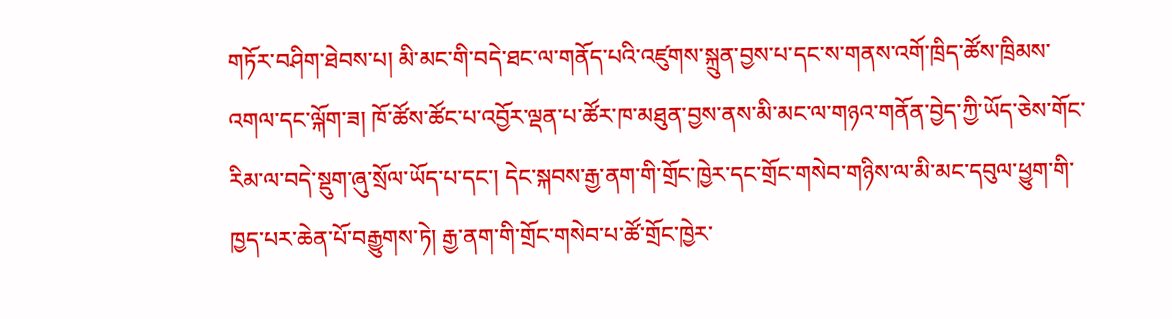གཏོར་བཤིག་ཐེབས་པ། མི་མང་གི་བདེ་ཐང་ལ་གནོད་པའི་འཛུགས་སྐྲུན་བྱས་པ་དང་ས་གནས་འགོ་ཁྲིད་ཚོས་ཁྲིམས་འགལ་དང་ལྐོག་ཟ། ཁོ་ཚོས་ཚོང་པ་འབྱོར་ལྡན་པ་ཚོར་ཁ་མཐུན་བྱས་ནས་མི་མང་ལ་གཉའ་གནོན་བྱེད་ཀྱི་ཡོད་ཅེས་གོང་རིམ་ལ་བདེ་སྡུག་ཞུ་སྲོལ་ཡོད་པ་དང་། དེང་སྐབས་རྒྱ་ནག་གི་གྲོང་ཁྱེར་དང་གྲོང་གསེབ་གཉིས་ལ་མི་མང་དབུལ་ཕྱུག་གི་ཁྱད་པར་ཆེན་པོ་བརྒྱུགས་ཏེ། རྒྱ་ནག་གི་གྲོང་གསེབ་པ་ཚོ་གྲོང་ཁྱེར་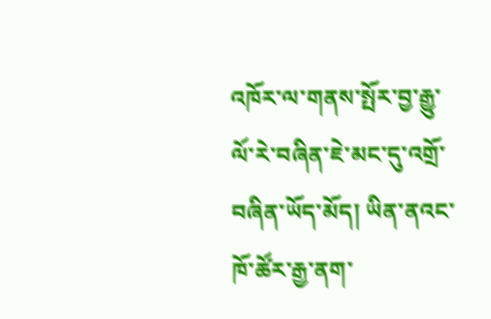འཁོར་ལ་གནས་སྤོར་བྱ་རྒྱུ་ལོ་རེ་བཞིན་ཇེ་མང་དུ་འགྲོ་བཞིན་ཡོད་མོད། ཡིན་ནའང་ཁོ་ཚོར་རྒྱ་ནག་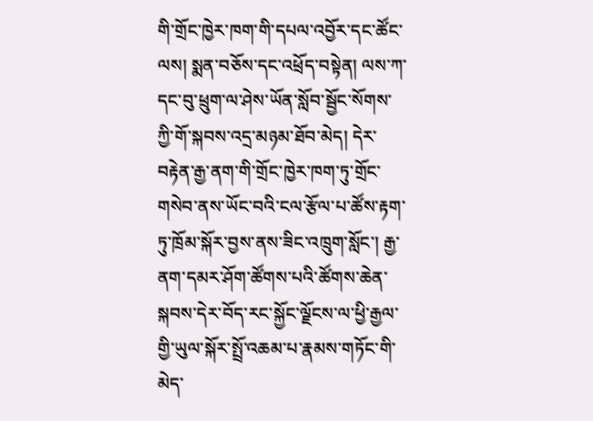གི་གྲོང་ཁྱེར་ཁག་གི་དཔལ་འབྱོར་དང་ཚོང་ལས། སྨན་བཅོས་དང་འཕྲོད་བསྟེན། ལས་ཀ་དང་བུ་ཕྲུག་ལ་ཤེས་ཡོན་སློབ་སྦྱོང་སོགས་ཀྱི་གོ་སྐབས་འདྲ་མཉམ་ཐོབ་མེད། དེར་བརྟེན་རྒྱ་ནག་གི་གྲོང་ཁྱེར་ཁག་ཏུ་གྲོང་གསེབ་ནས་ཡོང་བའི་ངལ་རྩོལ་པ་ཚོས་རྟག་ཏུ་ཁྲོམ་སྐོར་བྱས་ནས་ཟིང་འཁྲུག་སློང་། རྒྱ་ནག་དམར་ཤོག་ཚོགས་པའི་ཚོགས་ཆེན་སྐབས་དེར་བོད་རང་སྐྱོང་ལྗོངས་ལ་ཕྱི་རྒྱལ་གྱི་ཡུལ་སྐོར་སྤྲོ་འཆམ་པ་རྣམས་གཏོང་གི་མེད་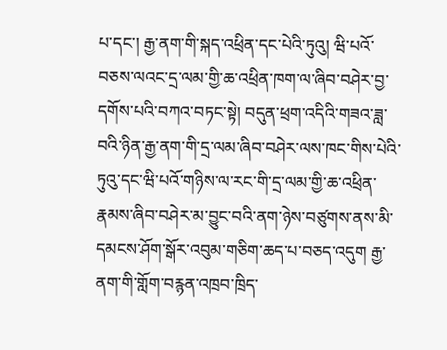པ་དང་། རྒྱ་ནག་གི་སྐད་འཕྲིན་དང་པེའི་ཏུའུ། ཝི་པའོ་བཅས་ལའང་དྲ་ལམ་གྱི་ཆ་འཕྲིན་ཁག་ལ་ཞིབ་བཤེར་བྱ་དགོས་པའི་བཀའ་བཏང་སྟེ། བདུན་ཕྲག་འདིའི་གཟའ་ཟླ་བའི་ཉིན་རྒྱ་ནག་གི་དྲ་ལམ་ཞིབ་བཤེར་ལས་ཁང་གིས་པེའི་ཏུའུ་དང་ཝི་པའོ་གཉིས་ལ་རང་གི་དྲ་ལམ་གྱི་ཆ་འཕྲིན་རྣམས་ཞིབ་བཤེར་མ་བྱུང་བའི་ནག་ཉེས་བཙུགས་ནས་མི་དམངས་ཤོག་སྒོར་འབུམ་གཅིག་ཆད་པ་བཅད་འདུག རྒྱ་ནག་གི་གློག་བརྙན་འཁྲབ་ཁྲིད་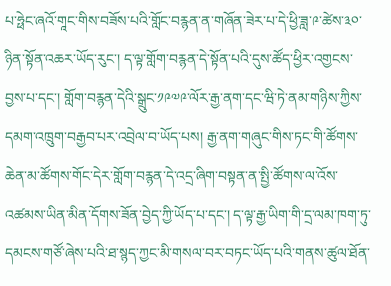པ་ཧྥེང་ཞའོ་གཱང་གིས་བཟོས་པའི་གློང་བརྙན་ན་གཞོན་ཟེར་པ་དེ་ཕྱི་ཟླ་༩་ཚེས་༣༠་ཉིན་སྟོན་འཆར་ཡོད་རུང་། ད་ལྟ་གློག་བརྙན་དེ་སྟོན་པའི་དུས་ཚོད་ཕྱིར་འགྱངས་བྱས་པ་དང་། གློག་བརྙན་དེའི་སྒྲུང་༡༩༧༩་ལོར་རྒྱ་ནག་དང་ཝི་ཏེ་ནམ་གཉིས་ཀྱིས་དམག་འཁྲུག་བརྒྱབ་པར་འབྲེལ་བ་ཡོད་པས། རྒྱ་ནག་གཞུང་གིས་ཏང་གི་ཚོགས་ཆེན་མ་ཚོགས་གོང་དེར་གློག་བརྙན་དེ་འདྲ་ཞིག་བསྟན་ན་སྤྱི་ཚོགས་ལ་འོས་འཚམས་ཡིན་མིན་དོགས་ཟོན་བྱེད་ཀྱི་ཡོད་པ་དང་། ད་ལྟ་རྒྱ་ཡིག་གི་དྲ་ལམ་ཁག་ཏུ་དམངས་གཙོ་ཞེས་པའི་ཐ་སྙད་ཀྱང་མི་གསལ་བར་བཏང་ཡོད་པའི་གནས་ཚུལ་ཐོན་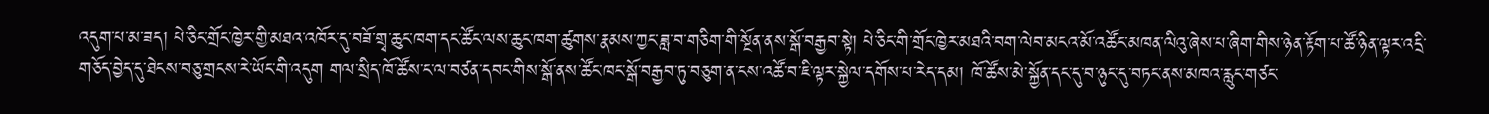འདུག་པ་མ་ཟད། པེ་ཅིང་གྲོང་ཁྱེར་གྱི་མཐའ་འཁོར་དུ་བཟོ་གྲྭ་ཆུང་ཁག་དང་ཚོང་ལས་ཆུང་ཁག་ཚུགས་རྣམས་ཀྱང་ཟླ་བ་གཅིག་གི་སྔོན་ནས་སྒོ་བརྒྱབ་སྟེ། པེ་ཅིང་གི་གྲོང་ཁྱེར་མཐའི་བག་ལེབ་མངའ་མོ་འཚོང་མཁན་ལིའུ་ཞེས་པ་ཞིག་གིས་ཉེན་རྟོག་པ་ཚོ་ཉིན་ལྟར་འདྲི་གཅོད་བྱེད་དུ་ཐེངས་བཅུ་གྲངས་རེ་ཡོང་གི་འདུག གལ་སྲིད་ཁོ་ཚོས་ང་ལ་བཙན་དབང་གིས་སྒོ་ནས་ཚོང་ཁང་སྒོ་བརྒྱབ་ཏུ་བཅུག་ན་ངས་འཚོ་བ་ཇི་ལྟར་སྐྱེལ་དགོས་པ་རེད་དམ། ཁོ་ཚོས་མེ་སྐྱོན་དང་དུ་བ་ཉུང་དུ་བཏང་ནས་མཁའ་རླུང་གཙང་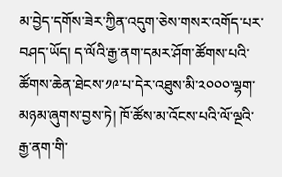མ་བྱེད་དགོས་ཟེར་ཀྱིན་འདུག་ཅེས་གསར་འགོད་པར་བཤད་ཡོད། ད་ལོའི་རྒྱ་ནག་དམར་ཤོག་ཚོགས་པའི་ཚོགས་ཆེན་ཐེངས་༡༩་པ་དེར་འཐུས་མི་༢༠༠༠་ལྷག་མཉམ་ཞུགས་བྱས་ཏེ། ཁོ་ཚོས་མ་འོངས་པའི་ལོ་ལྔའི་རྒྱ་ནག་གི་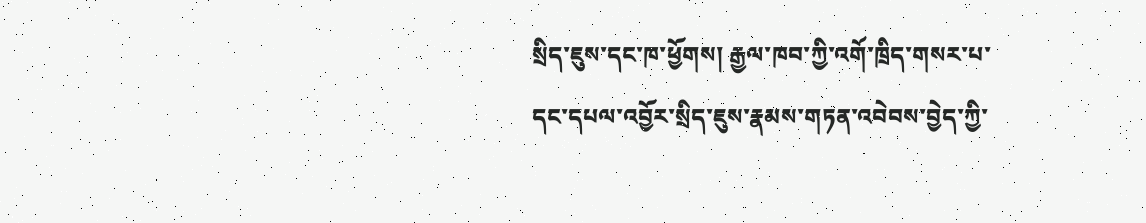སྲིད་ཇུས་དང་ཁ་ཕྱོགས། རྒྱལ་ཁབ་ཀྱི་འགོ་ཁྲིད་གསར་པ་དང་དཔལ་འབྱོར་སྲིད་ཇུས་རྣམས་གཏན་འབེབས་བྱེད་ཀྱི་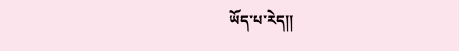ཡོད་པ་རེད།།